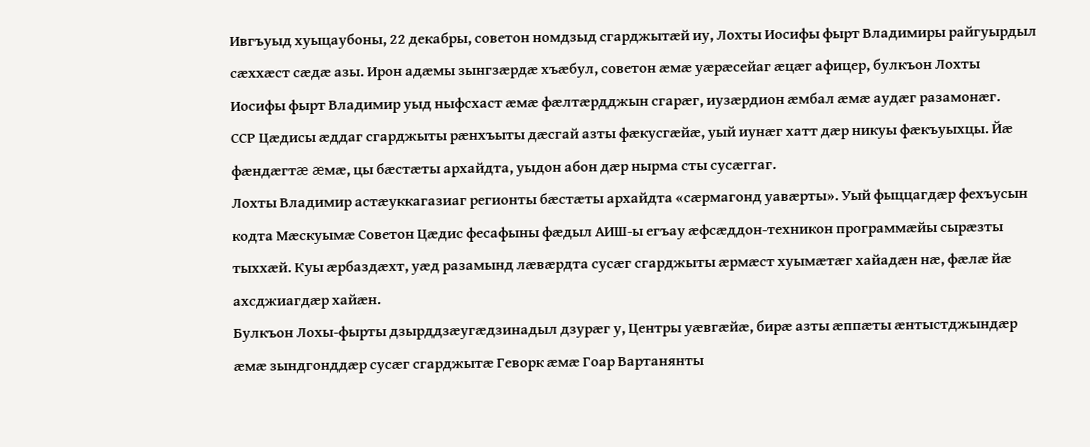Ивгъуыд хуыцаубоны, 22 декабры, советон номдзыд сгарджытæй иу, Лохты Иосифы фырт Владимиры райгуырдыл сæххæст сæдæ азы. Ирон адæмы зынгзæрдæ хъæбул, советон æмæ уæрæсейаг æцæг афицер, булкъон Лохты Иосифы фырт Владимир уыд ныфсхаст æмæ фæлтæрдджын сгарæг, иузæрдион æмбал æмæ аудæг разамонæг.
ССР Цæдисы æддаг сгарджыты рæнхъыты дæсгай азты фæкусгæйæ, уый иунæг хатт дæр никуы фæкъуыхцы. Йæ фæндæгтæ æмæ, цы бæстæты архайдта, уыдон абон дæр нырма сты сусæггаг.
Лохты Владимир астæуккагазиаг регионты бæстæты архайдта «сæрмагонд уавæрты». Уый фыццагдæр фехъусын кодта Мæскуымæ Советон Цæдис фесафыны фæдыл АИШ-ы егъау æфсæддон-техникон программæйы сырæзты тыххæй. Куы æрбаздæхт, уæд разамынд лæвæрдта сусæг сгарджыты æрмæст хуымæтæг хайадæн нæ, фæлæ йæ ахсджиагдæр хайæн.
Булкъон Лохы-фырты дзырддзæугæдзинадыл дзурæг у, Центры уæвгæйæ, бирæ азты æппæты æнтыстджындæр æмæ зындгонддæр сусæг сгарджытæ Геворк æмæ Гоар Вартанянты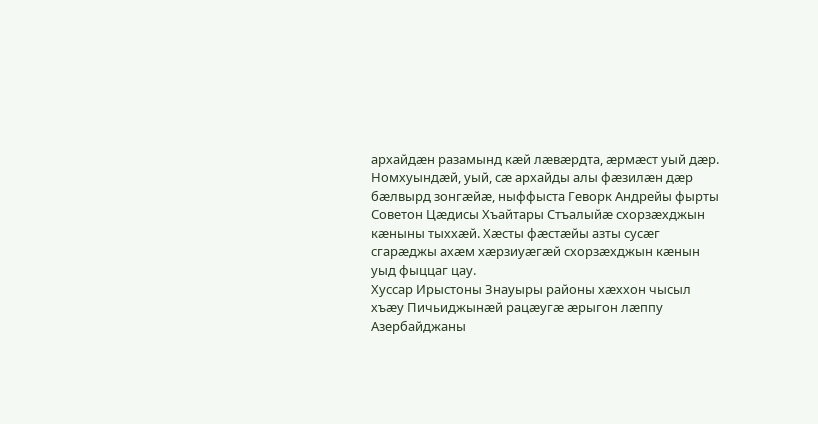архайдæн разамынд кæй лæвæрдта, æрмæст уый дæр.
Номхуындæй, уый, сæ архайды алы фæзилæн дæр бæлвырд зонгæйæ, ныффыста Геворк Андрейы фырты Советон Цæдисы Хъайтары Стъалыйæ схорзæхджын кæныны тыххæй. Хæсты фæстæйы азты сусæг сгарæджы ахæм хæрзиуæгæй схорзæхджын кæнын уыд фыццаг цау.
Хуссар Ирыстоны Знауыры районы хæххон чысыл хъæу Пичьиджынæй рацæугæ æрыгон лæппу Азербайджаны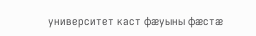университет каст фæуыны фæстæ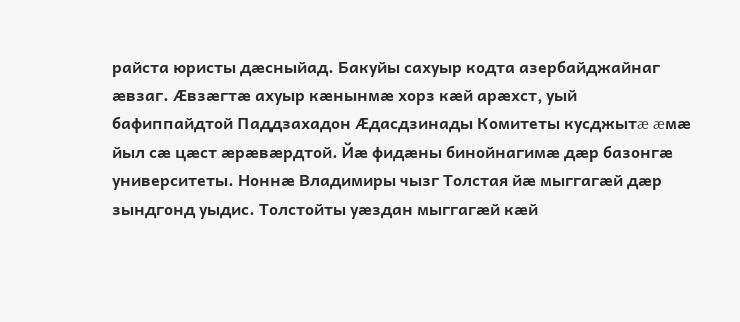райста юристы дæсныйад. Бакуйы сахуыр кодта азербайджайнаг æвзаг. Æвзæгтæ ахуыр кæнынмæ хорз кæй арæхст, уый бафиппайдтой Паддзахадон Æдасдзинады Комитеты кусджытæ æмæ йыл сæ цæст æрæвæрдтой. Йæ фидæны бинойнагимæ дæр базонгæ университеты. Ноннæ Владимиры чызг Толстая йæ мыггагæй дæр зындгонд уыдис. Толстойты уæздан мыггагæй кæй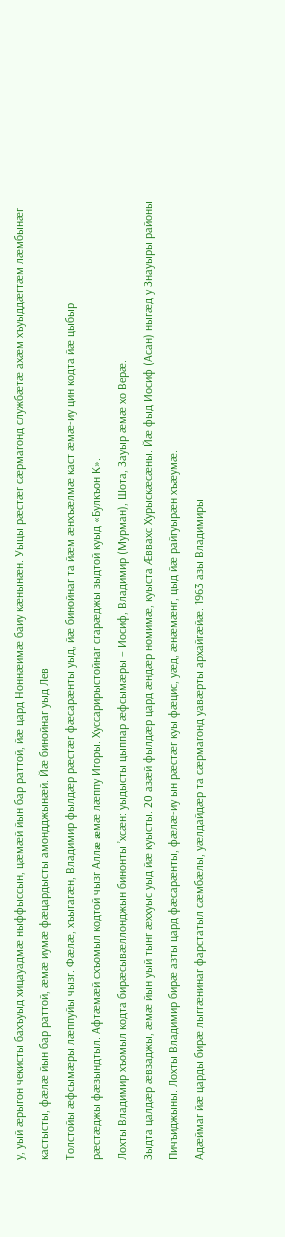у, уый æрыгон чекисты бахъуыд хицауадмæ ныффыссын, цæмæй йын бар раттой, йæ цард Ноннæимæ баиу кæнынæн. Уыцы рæстæг сæрмагонд службæтæ ахæм хъуыддæгтæм лæмбынæг кастысты, фæлæ йын бар раттой, æмæ иумæ фæцардысты амондджынæй. Йæ бинойнаг уыд Лев
Толстойы æфсымæры лæппуйы чызг. Фæлæ, хъыгагæн, Владимир фылдæр рæстæг фæсарæнты уыд, йæ бинойнаг та йæм æнхъæлмæ каст æмæ-иу цин кодта йæ цыбыр
рæстæджы фæзындтыл. Афтæмæй схъомыл кодтой чызг Аллæ æмæ лæппу Игоры. Хуссарирыстойнаг сгарæджы зыдтой куыд «Булкъон К».
Лохты Владимир хъомыл кодта бирæсывæллонджын бинонты ’хсæн: уыдысты цыппар æфсымæры – Иосиф, Владимир (Мурман), Шота, Зауыр æмæ хо Верæ.
Зыдта цалдæр æвзаджы, æмæ йын уый тынг æххуыс уыд йæ куысты. 20 азæй фылдæр цард æндæр номимæ, куыста Æввахс Хурыскæсæны. Йæ фыд Иосиф (Асан) ныгæд у Знауыры районы Пичъиджыны. Лохты Владимир бирæ азты цард фæсарæнты, фæлæ-иу ын рæстæг куы фæцис, уæд, æнæмæнг, цыд йæ райгуырæн хъæумæ.
Адæймаг йæ царды бирæ лыггæнинаг фарстатыл сæмбæлы, уæлдайдæр та сæрмагонд уавæрты архайгæйæ. 1963 азы Владимиры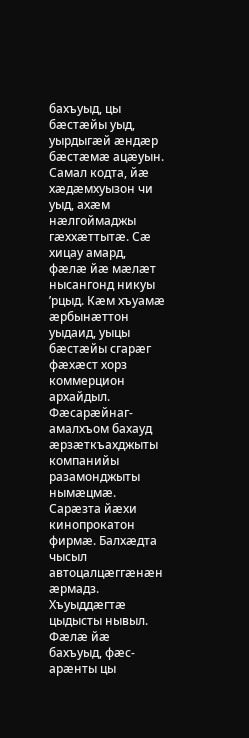бахъуыд, цы бæстæйы уыд, уырдыгæй æндæр бæстæмæ ацæуын. Самал кодта, йæ хæдæмхуызон чи уыд, ахæм нæлгоймаджы гæххæттытæ. Сæ хицау амард, фæлæ йæ мæлæт нысангонд никуы ’рцыд. Кæм хъуамæ æрбынæттон уыдаид, уыцы бæстæйы сгарæг фæхæст хорз коммерцион архайдыл. Фæсарæйнаг-амалхъом бахауд æрзæткъахджыты компанийы разамонджыты нымæцмæ. Сарæзта йæхи кинопрокатон фирмæ. Балхæдта чысыл автоцалцæггæнæн æрмадз. Хъуыддæгтæ цыдысты нывыл. Фæлæ йæ бахъуыд, фæс-
арæнты цы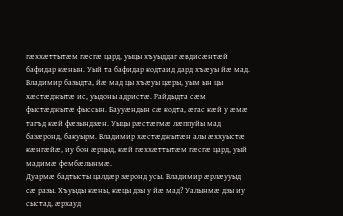гæххæттытæм гæсгæ цард, уыцы хъуыддаг æвдисæнтæй бафидар кæнын. Уый та бафидар кодтаид дард хъæуы йæ мад. Владимир базыдта, йæ мад цы хъæуы цæры, уым ын цы хæстæджытæ ис, уыдоны адристæ. Райдыдта сæм фыстæджытæ фыссын. Баууæндын сæ кодта, æгас кæй у æмæ тагъд кæй фæзындзæн. Уыцы рæстæгмæ лæппуйы мад базæронд, бакуырм. Владимир хæстæджытæн алы æххуыстæ кæнгæйæ, иу бон æрцыд, кæй гæххæттытæм гæсгæ цард, уый мадимæ фембæлынмæ.
Дуармæ бадтысты цалдæр зæронд усы. Владимир æрлæууыд сæ разы. Хъуыды кæны, кæцы дзы у йæ мад? Уалынмæ дзы иу сыстад, æрхауд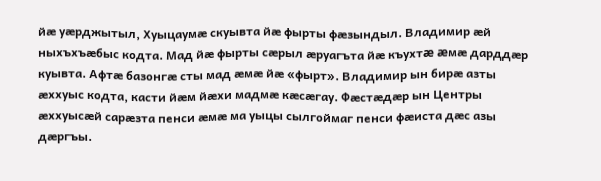йæ уæрджытыл, Хуыцаумæ скуывта йæ фырты фæзындыл. Владимир æй ныхъхъæбыс кодта. Мад йæ фырты сæрыл æруагъта йæ къухтæ æмæ дарддæр куывта. Афтæ базонгæ сты мад æмæ йæ «фырт». Владимир ын бирæ азты æххуыс кодта, касти йæм йæхи мадмæ кæсæгау. Фæстæдæр ын Центры æххуысæй сарæзта пенси æмæ ма уыцы сылгоймаг пенси фæиста дæс азы дæргъы.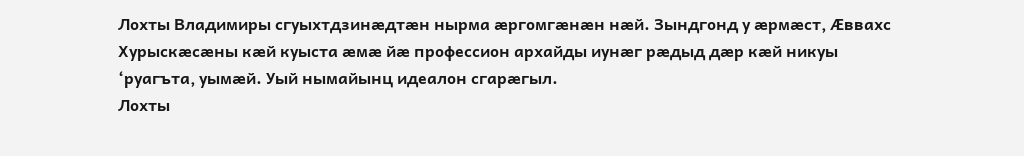Лохты Владимиры сгуыхтдзинæдтæн нырма æргомгæнæн нæй. Зындгонд у æрмæст, Æввахс Хурыскæсæны кæй куыста æмæ йæ профессион архайды иунæг рæдыд дæр кæй никуы ‘руагъта, уымæй. Уый нымайынц идеалон сгарæгыл.
Лохты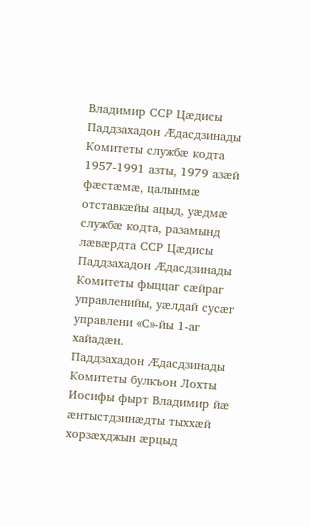Владимир ССР Цæдисы Паддзахадон Æдасдзинады Комитеты службæ кодта 1957-1991 азты, 1979 азæй фæстæмæ, цалынмæ отставкæйы ацыд, уæдмæ службæ кодта, разамынд лæвæрдта ССР Цæдисы Паддзахадон Æдасдзинады Комитеты фыццаг сæйраг управленийы, уæлдай сусæг управлени «С»-йы 1-аг хайадæн.
Паддзахадон Æдасдзинады Комитеты булкъон Лохты Иосифы фырт Владимир йæ æнтыстдзинæдты тыххæй хорзæхджын æрцыд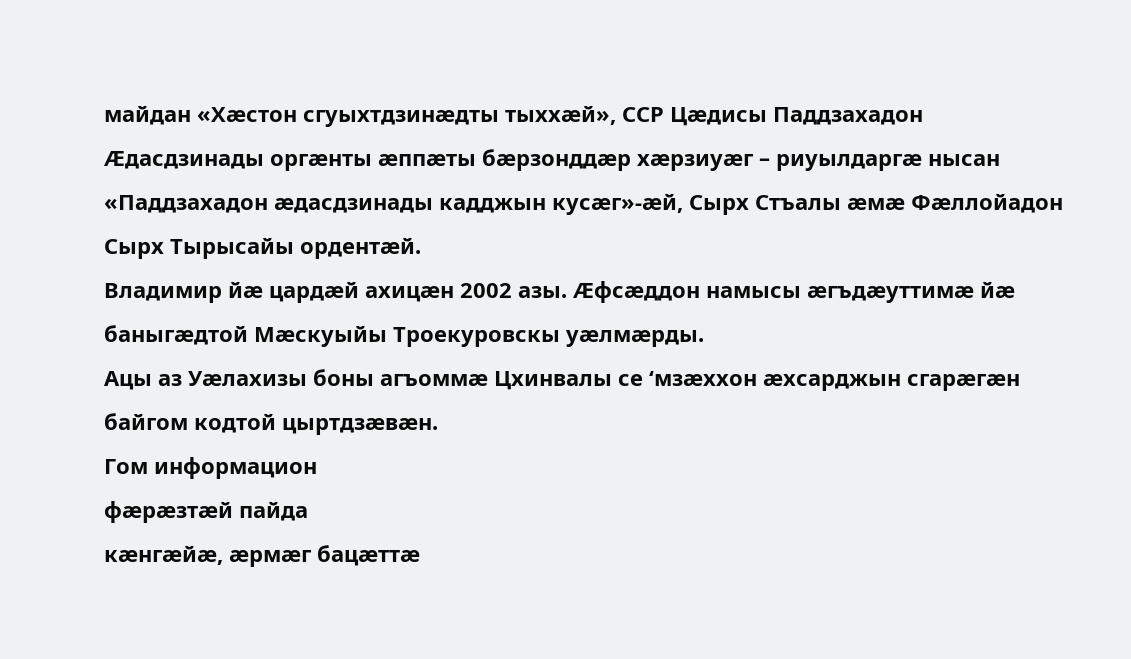майдан «Хæстон сгуыхтдзинæдты тыххæй», ССР Цæдисы Паддзахадон Æдасдзинады оргæнты æппæты бæрзонддæр хæрзиуæг – риуылдаргæ нысан «Паддзахадон æдасдзинады кадджын кусæг»-æй, Сырх Стъалы æмæ Фæллойадон Сырх Тырысайы ордентæй.
Владимир йæ цардæй ахицæн 2002 азы. Æфсæддон намысы æгъдæуттимæ йæ баныгæдтой Мæскуыйы Троекуровскы уæлмæрды.
Ацы аз Уæлахизы боны агъоммæ Цхинвалы се ‘мзæххон æхсарджын сгарæгæн байгом кодтой цыртдзæвæн.
Гом информацион
фæрæзтæй пайда
кæнгæйæ, æрмæг бацæттæ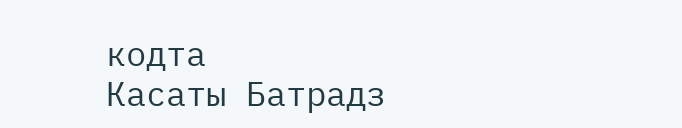кодта
Касаты Батрадз